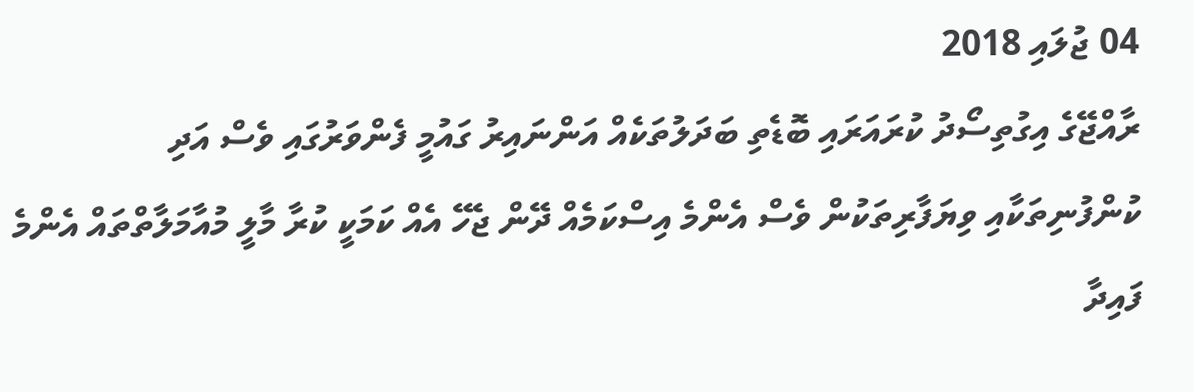04 ޖުލައި 2018
ރާއްޖޭގެ އިގުތިސޯދު ކުރައަރައި ބޮޑެތި ބަދަލުތަކެއް އަންނައިރު ގައުމީ ފެންވަރުގައި ވެސް އަދި ކުންފުނިތަކާއި ވިޔަފާރިތަކުން ވެސް އެންމެ އިސްކަމެއް ދޭން ޖެހޭ އެއް ކަމަކީ ކުރާ މާލީ މުއާމަލާތްތައް އެންމެ ފައިދާ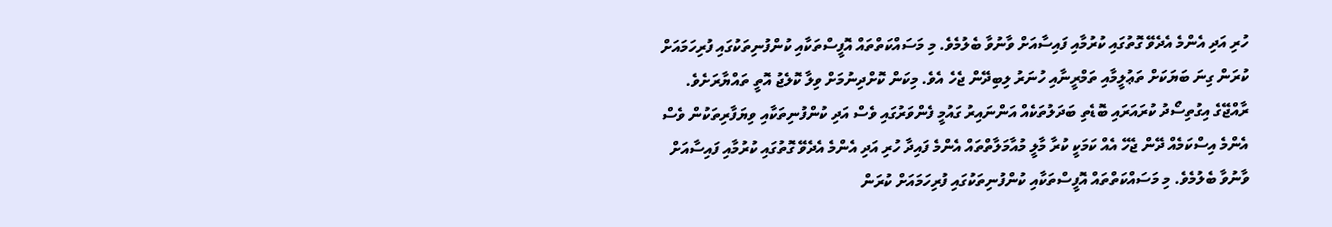ހުރި އަދި އެންމެ އެދެވޭ ގޮތުގައި ކުރުމާއި ފައިސާއަށް ވާނުވާ ބެލުމެވެ. މި މަސައްކަތްތައް އޮފީސްތަކާއި ކުންފުނިތަކުގައި ފުރިހަމައަށް ކުރަން ގިނަ ބަޔަކަށް ތަޢުލީމާއި ތަމްރީނާއި ހުނަރު ލިބިދޭން ޖެހެ އެވެ. މިކަން ކޮށްދިނުމަށް ވިލާ ކޮލެޖު އޮތީ ތައްޔާރަށެވެ.
ރާއްޖޭގެ އިގުތިސޯދު ކުރައަރައި ބޮޑެތި ބަދަލުތަކެއް އަންނައިރު ގައުމީ ފެންވަރުގައި ވެސް އަދި ކުންފުނިތަކާއި ވިޔަފާރިތަކުން ވެސް އެންމެ އިސްކަމެއް ދޭން ޖެހޭ އެއް ކަމަކީ ކުރާ މާލީ މުއާމަލާތްތައް އެންމެ ފައިދާ ހުރި އަދި އެންމެ އެދެވޭ ގޮތުގައި ކުރުމާއި ފައިސާއަށް ވާނުވާ ބެލުމެވެ. މި މަސައްކަތްތައް އޮފީސްތަކާއި ކުންފުނިތަކުގައި ފުރިހަމައަށް ކުރަން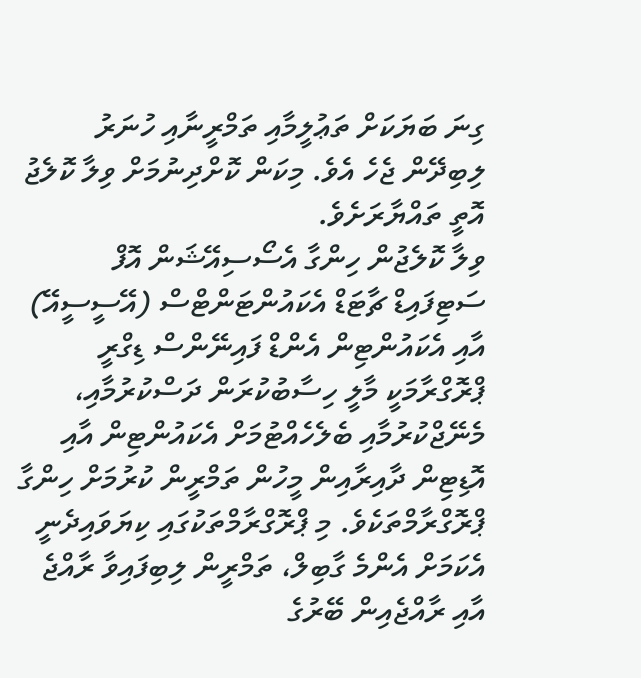ގިނަ ބަޔަކަށް ތަޢުލީމާއި ތަމްރީނާއި ހުނަރު ލިބިދޭން ޖެހެ އެވެ. މިކަން ކޮށްދިނުމަށް ވިލާ ކޮލެޖު އޮތީ ތައްޔާރަށެވެ.
ވިލާ ކޮލެޖުން ހިންގާ އެސޯސިއޭޝަން އޮފް ސަޓިފައިޑް ޗާޓަޑް އެކައުންޓަންޓްސް (އޭސީސީއޭ) އާއި އެކައުންޓިން އެންޑް ފައިނޭންސް ޑިގްރީ ޕްރޮގްރާމަކީ މާލީ ހިސާބުކުރަން ދަސްކުރުމާއި، މެނޭޖްކުރުމާއި ބެލެހެއްޓުމަށް އެކައުންޓިން އާއި އޮޑިޓިން ދާއިރާއިން މީހުން ތަމްރީން ކުރުމަށް ހިންގާ ޕްރޮގްރާމްތަކެވެ. މި ޕްރޮގްރާމްތަކުގައި ކިޔަވައިދެނީ އެކަމަށް އެންމެ ގާބިލް، ތަމްރީން ލިބިފައިވާ ރާއްޖެ އާއި ރާއްޖެއިން ބޭރުގެ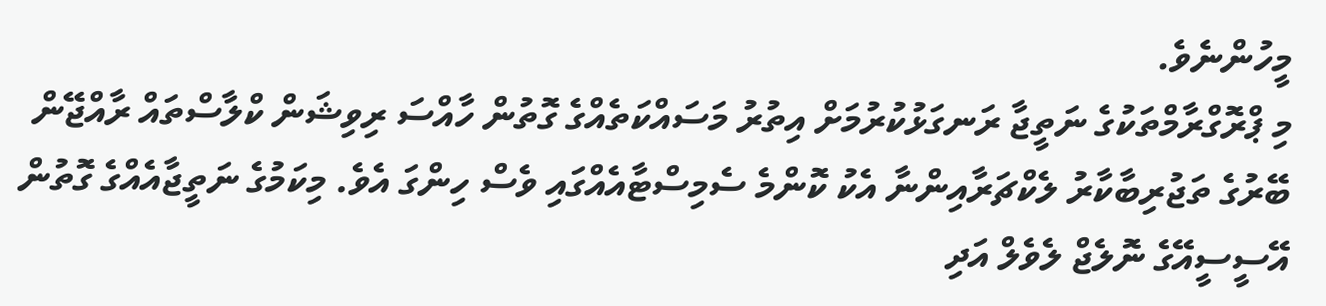މީހުންނެވެ.
މި ޕްރޮގްރާމްތަކުގެ ނަތީޖާ ރަނގަޅުކުރުމަށް އިތުރު މަސައްކަތެއްގެ ގޮތުން ހާއްސަ ރިވިޝަން ކްލާސްތައް ރާއްޖޭން ބޭރުގެ ތަޖުރިބާކާރު ލެކްޗަރާއިންނާ އެކު ކޮންމެ ސެމިސްޓާއެއްގައި ވެސް ހިންގަ އެވެ. މިކަމުގެ ނަތީޖާއެއްގެ ގޮތުން އޭސީސީއޭގެ ނޮލެޖް ލެވެލް އަދި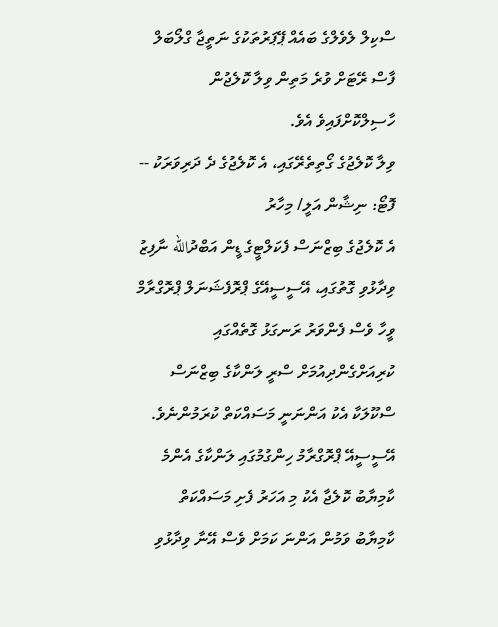ސްކިލް ލެވެލްގެ ބައެއް ޕޭޕަރުތަކުގެ ނަތީޖާ ގްލޯބަލް ފާސް ރޭޓަށް ވުރެ މަތިން ވިލާ ކޮލެޖުން ހާސިލްކޮށްފައިވެ އެވެ.
ވިލާ ކޮލެޖުގެ ގޯތިތެރޭގައި، އެ ކޮލެޖުގެ ދެ ދަރިވަރަކު -- ފޮޓޯ: ނިޝާން އަލީ/ މިހާރު
އެ ކޮލެޖުގެ ބިޒްނަސް ފެކަލްޓީގެ ޑީން އަބްދުالله ނާފިޒު ވިދާޅުވި ގޮތުގައި، އޭސީސީއޭގެ ޕްރޮފެޝަނަލް ޕްރޮގްރާމް ވީހާ ވެސް ފެންވަރު ރަނގަޅު ގޮތެއްގައި ކުރިއަށްގެންދިއުމަށް ސްރީ ލަންކާގެ ބިޒްނަސް ސްކޫލަކާ އެކު އަންނަނީ މަސައްކަތް ކުރަމުންނެވެ. އޭސީސީއޭ ޕްރޮގްރާމު ހިންގުމުގައި ލަންކާގެ އެންމެ ކާމިޔާބު ކޮލެޖާ އެކު މި އަހަރު ފެށި މަސައްކަތް ކާމިޔާބު ވަމުން އަންނަ ކަމަށް ވެސް އޭނާ ވިދާޅުވި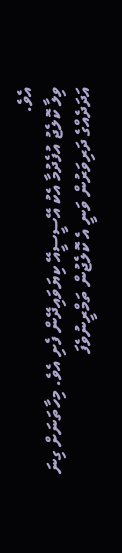އެވެ.
ވިލާ ކޮލެޖު އުފެދުމާ އެކު އޭސީސީއޭ ކިޔަވައިދޭން ފެށި އެވެ. މިހާތަނަށް ގިނަ އަދަދެއްގެ ދަރިވަރުން ވަނީ އެ ކޮލެޖުން ތަމްރީނުވެފަ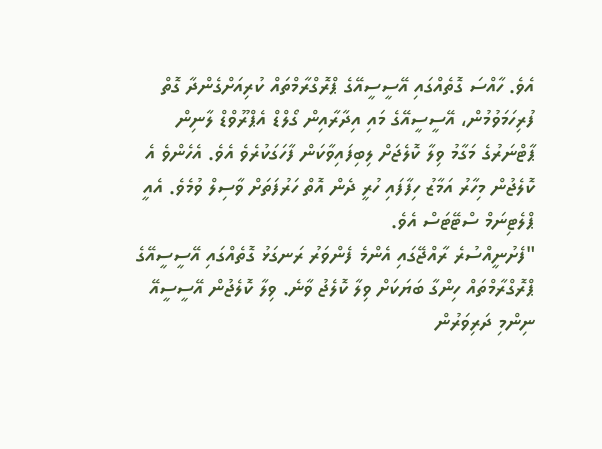އެވެ. ހާއްސަ ގޮތެއްގައި އޭސީސީއޭގެ ޕްރޮގްރާމްތައް ކުރިއަށްގެންދާ ގޮތް ފުރިހަމަވުމުން، އޭސީސީއޭގެ މައި އިދާރާއިން ގޯލްޑް އެޕްރޫވްޑް ލާނިން ޕާޓްނަރުގެ މަގާމު ވިލާ ކޮލެޖަށް ލިބިފައިވާކަން ފާހަގަކުރެވެ އެވެ. އެހެންވެ އެ ކޮލެޖުން މިހާރު އަމާޒު ހިފާފައި ހުރީ ދެން އޮތް ހަރުފަތަށް ވާސިލް ވުމެވެ. އެއީ ޕްލެޓިނަމް ސްޓޭޓަސް އެވެ.
"ފެށުނީއްސުރެ ރާއްޖޭގައި އެންމެ ފެންވަރު ރަނގަޅު ގޮތެއްގައި އޭސީސީއޭގެ ޕްރޮގްރާމްތައް ހިންގާ ބަޔަކަށް ވިލާ ކޮލެޖު ވާނެ. ވިލާ ކޮލެޖުން އޭސީސީއޭ ނިންމި ދަރިވަރުން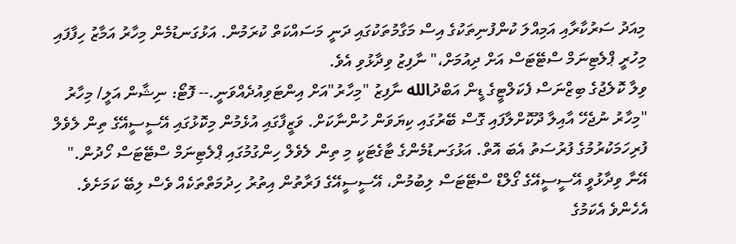މިއަދު ސަރުކާރާއި އަމިއްލަ ކުންފުނިތަކުގެ އިސް މަގާމުތަކުގައި ދަނީ މަސައްކަތް ކުރަމުން. އަޅުގަނޑުމެން މިހާރު އަމާޒު ހިފާފައި މިހުރީ ޕްލެޓިނަމް ސްޓޭޓަސް އަށް ދިއުމަށް،" ނާފިޒު ވިދާޅުވި އެވެ.
ވިލާ ކޮލެޖުގެ ބިޒްނަސް ފެކަލްޓީގެ ޑީން އަބްދުالله ނާފިޒު "މިހާރު"އަށް އިންޓަވިއުދެއްވަނީ.-- ފޮޓޯ: ނިޝާން އަލީ/ މިހާރު
"މިހާރު ނުޖެހޭ އާއިލާ ދޫކޮށްލާފައި ގޮސް ބޭރުގައި ކިޔަވަން ހުންނާކަށް. ވަޒީފާގައި އުޅެމުން މިކޮޅުގައި އޭސީސީއޭގެ ތިން ލެވެލް ފުރިހަމަކުރުމުގެ ފުރުސަތު އެބަ އޮތް. އަޅުގަނޑުމެންގެ ޓާގެޓަކީ މި ތިން ލެވެލް ހިންގުމުގައި ޕްލެޓިނަމް ސްޓޭޓަސް ހޯދުން."
އޭނާ ވިދާޅުވީ އޭސީސީއޭގެ ގޯލްޑް ސްޓޭޓަސް ލިބުމުން، އޭސީސީއޭގެ ފަރާތުން އިތުރު ހިދުމަތްތަކެއް ވެސް ލިބޭ ކަމަށެވެ. އެހެންވެ އެކަމުގެ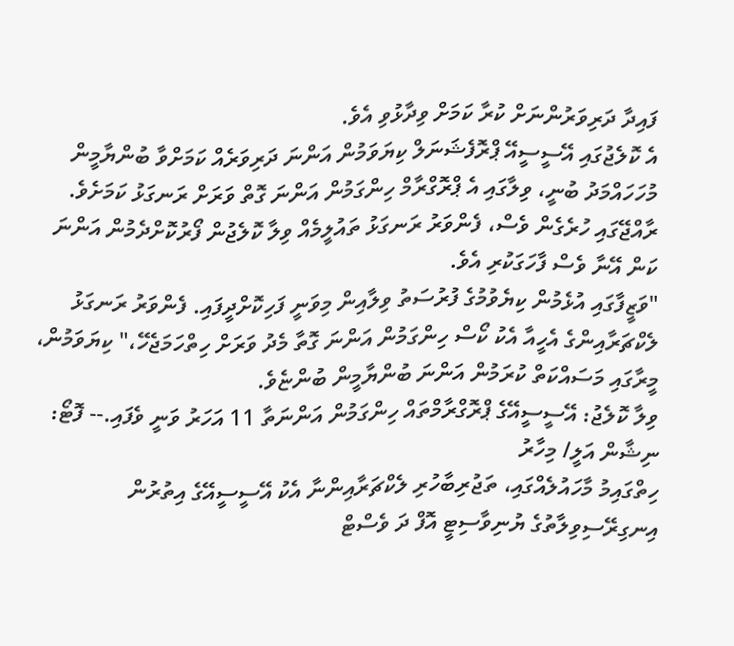ފައިދާ ދަރިވަރުންނަށް ކުރާ ކަމަށް ވިދާޅުވި އެވެ.
އެ ކޮލެޖުގައި އޭސީސީއޭ ޕްރޮފެޝަނަލް ކިޔަވަމުން އަންނަ ދަރިވަރެއް ކަމަށްވާ ބުންޔާމީން މުހަހައްމަދު ބުނީ، ވިލާގައި އެ ޕްރޮގްރާމް ހިންގަމުން އަންނަ ގޮތް ވަރަށް ރަނގަޅު ކަމަށެވެ. ރާއްޖޭގައި ހުރެގެން ވެސް، ފެންވަރު ރަނގަޅު ތައުލީމެއް ވިލާ ކޮލެޖުން ފޯރުކޮށްދެމުން އަންނަ ކަން އޭނާ ވެސް ފާހަގަކުރި އެވެ.
"ވަޒީފާގައި އުޅެމުން ކިޔެވުމުގެ ފުރުސަތު ވިލާއިން މިވަނީ ފަހިކޮށްދީފައި. ފެންވަރު ރަނގަޅު ލެކްޗަރާއިންގެ އެހީއާ އެކު ކޯސް ހިންގަމުން އަންނަ ގޮތާ މެދު ވަރަށް ހިތްހަމަޖެހޭ،" ކިޔަވަމުން، މީރާގައި މަސައްކަތް ކުރަމުން އަންނަ ބުންޔާމީން ބުންޏެވެ.
ވިލާ ކޮލެޖު: އޭސީސީއޭގެ ޕްރޮގްރާމްތައް ހިންގަމުން އަންނަތާ 11 އަހަރު ވަނީ ވެފައި.-- ފޮޓޯ: ނިޝާން އަލީ/ މިހާރު
ހިތްގައިމު މާހައުލެއްގައި، ތަޖުރިބާހުރި ލެކްޗަރާއިންނާ އެކު އޭސީސީއޭގެ އިތުރުން އިނގިރޭސިވިލާތުގެ ޔުނިވާސިޓީ އޮފް ދަ ވެސްޓް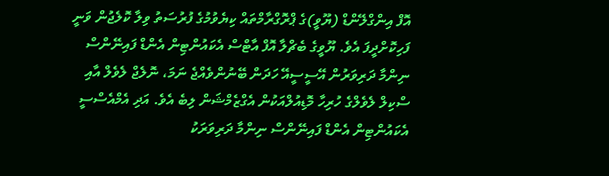އޮފް އިންގްލޭންޑް (ޔޫވީ)ގެ ޕްރޮގްރާމްތައް ކިޔެވުމުގެ ފުރުސަތު ވިލާ ކޮލެޖުން ވަނީ ފަހިކޮށްދީފަ އެވެ. ޔޫވީގެ ބެޗްލާ އޮފް އާޓްސް އެކައުންޓިން އެންޑް ފައިނޭންސް ނިންމާ ދަރިވަރުން އޭސީސީއޭ ހަދަން ބޭނުންވެއްޖެ ނަމަ، ނޮލެޖް ލެވެލް އާއި ސްކިލް ލެވެލްގެ ހުރިހާ މޮޑިއުލްއަކުން އެގްޒެމްޝަން ލިބެ އެވެ. އަދި އެމްއެސްސީ އެކައުންޓިން އެންޑް ފައިނޭންސް ނިންމާ ދަރިވަރަކު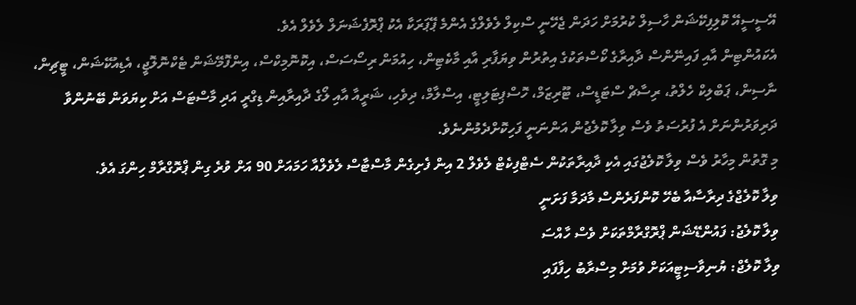އޭސީސީއޭ ކޮލިފިކޭޝަން ހާސިލް ކުރުމަށް ހަދަން ޖެހޭނީ ސްކިލް ލެވެލްގެ އެންމެ ޕޭޕަރަކާ އެކު ޕްރޮފެޝަނަލް ލެވެލް އެވެ.
އެކައުންޓިން އާއި ފައިނޭންސް ދާއިރާގެ ކޯސްތަކުގެ އިތުރުން ވިޔަފާރި އާއި މާކެޓިން، ހިއުމަން ރިސޯސަސް، އިކޮނޮމިކްސް، އިންފޮމޭޝަން ޓެކްނޮލޮޖީ، އެޑިއުކޭޝަން، ޓީޗިން، ނާސިން، ޕަބްލިކް ހެލްތު، ރިސާޗް ސްޓަޑީސް، ޓޫރިޒަމް، ހޮސްޕިޓަލިޓީ، އިސްލާމް، ދިވެހި، ޝަރީއާ އާއި ލޯގެ ދާއިރާއިން ޑިގްރީ އަދި މާސްޓަސް އަށް ކިޔަވަން ބޭނުންވާ ދަރިވަރުންނަށް އެ ފުރުސަތު ވެސް ވިލާ ކޮލެޖުން އަންނަނީ ފަހިކޮށްދެމުންނެވެ.
މި ގޮތުން މިހާރު ވެސް ވިލާ ކޮލެޖުގައި އެކި ދާއިރާތަކުން ސެޓްފިކެޓް ލެވެލް 2 އިން ފެށިގެން މާސްޓާސް ލެވެލްއާ ހަމައަށް 90 އަށް ވުރެ ގިން ޕްރޮގްރާމް ހިންގަ އެވެ.
ވިލާ ކޮލެޖްގެ ދިރާސާއާ ބެހޭ ކޮންފަރެންސް މާދަމާ ފަށަނީ
ވިލާ ކޮލެޖު: ފައުންޑޭޝަން ޕްރޮގްރާމްތަކަށް ވެސް ހާއްސަ
ވިލާ ކޮލެޖް: ޔުނިވާސިޓީއަކަށް ވުމަށް މިސްރާބު ހިފާފައި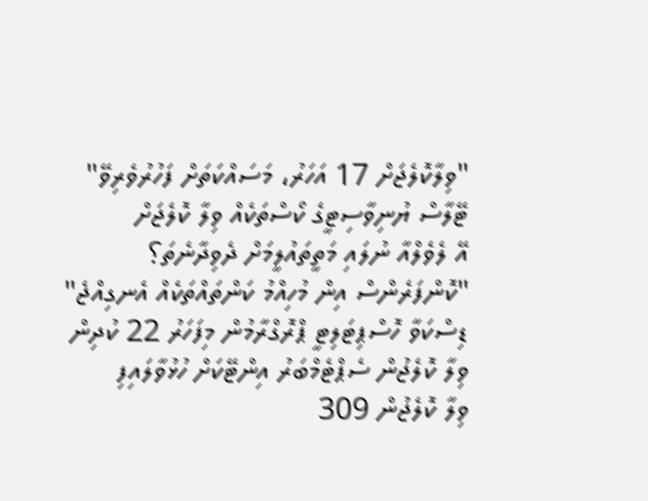"ވިލާކޮލެޖަށް 17 އަހަރު، މަސައްކަތަށް ފަހުރުވެރިވޭ"
ޓޭލާސް ޔުނިވާސިޓީގެ ކޯސްތަކެއް ވިލާ ކޮލެޖަށް
އޭ ލެވެލްއާ ނުލައި މަތީތައުލީމަށް ދެވިދާނެތަ؟
"ކޮންފަރެންސް އިން މުހިއްމު ކަންތައްތަކެއް އެނގިއްޖެ"
ޑިސްކަވާ ހޮސްޕިޓަލިޓީ ޕްރޮގްރާމުން މިފަހަރު 22 ކުދިން
ވިލާ ކޮލެޖުން ސެޕްޓެމްބަރު އިންޓޭކަށް ހުޅުވާލައިފި
ވިލާ ކޮލެޖުން 309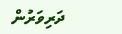ދަރިވަރުން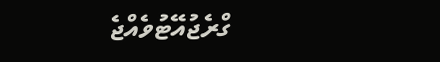ގްރެޖުއޭޓުވެއްޖެ